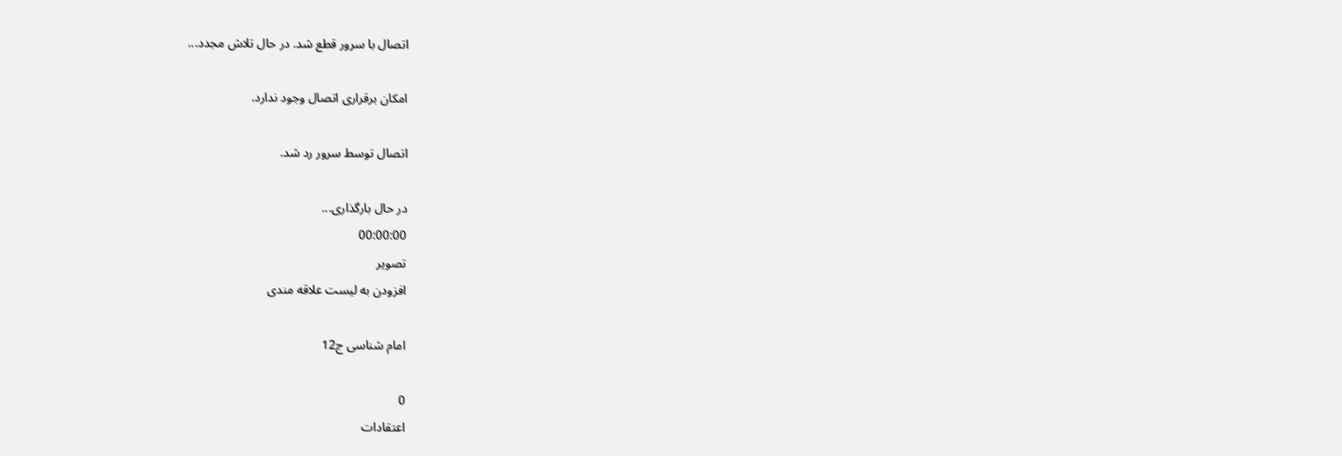اتصال با سرور قطع شد. در حال تلاش مجدد...

امکان برقراری اتصال وجود ندارد.

اتصال توسط سرور رد شد.

در حال بارگذاری...
00:00:00
تصویر
افزودن به لیست علاقه مندی

امام شناسی ج12

0
اعتقادات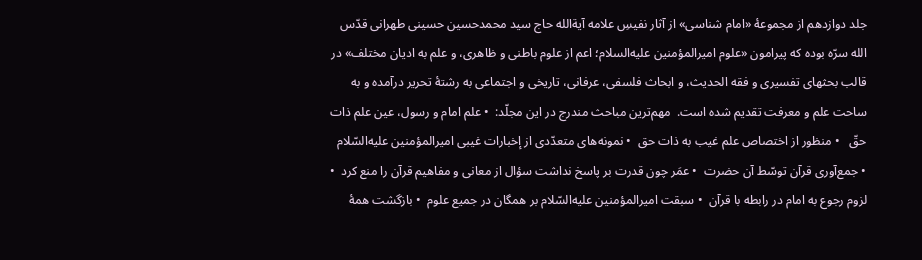جلد دوازدهم از مجموعۀ «امام شناسی» از آثار نفیسِ علامه آیة‌الله حاج سید محمد‌حسین حسینی طهرانی قدّس الله سرّه بوده که پیرامون «علوم امیرالمؤمنین علیه‌السلام؛ اعم از علوم باطنی و ظاهری، و علم به ادیان مختلف» در قالب بحثهای تفسیری و فقه الحدیث، و ابحاث فلسفی، عرفانی، تاریخی و اجتماعی به رشتۀ تحریر درآمده و به ساحت علم و معرفت تقدیم شده است.  مهم‌ترین مباحث مندرج در این مجلّد:  • علم امام و رسول، عين علم ذات حقّ   • منظور از اختصاص علم غیب به ذات حق  • نمونه‌هاى متعدّدى از إخبارات غيبى اميرالمؤمنين عليه‌السّلام  • جمع‌آورى قرآن توسّط آن حضرت  • عمَر چون قدرت بر پاسخ نداشت سؤال از معانى و مفاهيم قرآن را منع كرد  • لزوم رجوع به امام در رابطه با قرآن  • سبقت اميرالمؤمنين عليه‌السّلام بر همگان در جميع علوم  • بازگشت همۀ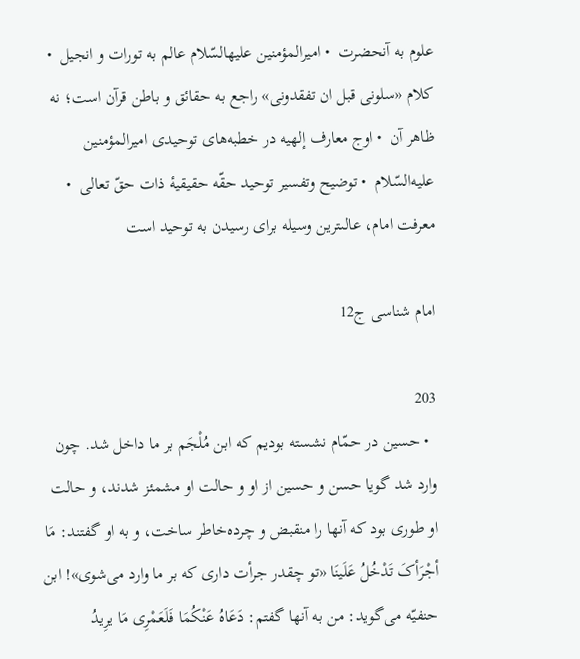علوم به آنحضرت  • اميرالمؤمنين عليهالسّلام عالم به تورات و انجيل  • کلام «سلونى قبل ان تفقدونی» راجع به حقائق و باطن قرآن است؛ نه ظاهر آن  • اوج معارف إلهيه در خطبه‌هاى توحيدى اميرالمؤمنين عليه‌السّلام  • توضيح وتفسير توحيد حقّه حقيقيۀ ذات حقّ تعالى  • معرفت امام، عالىترين وسيله براى رسيدن به توحيد است

امام شناسی ج12

203
  • حسین در حمّام نشسته بودیم که ابن مُلْجَم بر ما داخل شد. چون وارد شد گویا حسن و حسین از او و حالت او مشمئز شدند، و حالت او طورى بود که آنها را منقبض و چرده‌خاطر ساخت، و به او گفتند: مَا أجْرَأکَ تَدْخُلُ عَلَینَا «تو چقدر جرأت دارى که بر ما وارد مى‌شوى»! ابن حنفیّه مى‌گوید: من به آنها گفتم: دَعَاهُ عَنْکُمَا فَلَعَمْرِی مَا یرِیدُ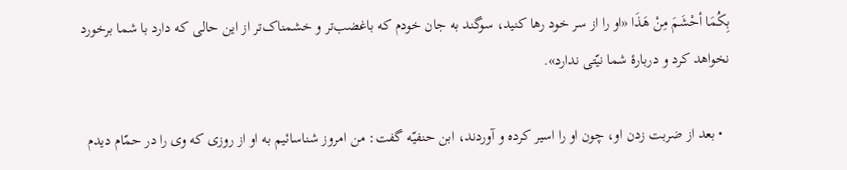بِکُمَا أحْشَمَ مِنْ هَذَا «او را از سر خود رها کنید، سوگند به جان خودم که باغضب‌تر و خشمناک‌تر از این حالى که دارد با شما برخورد نخواهد کرد و دربارۀ شما نیّتى ندارد».

  • بعد از ضربت زدن او، چون او را اسیر کرده و آوردند، ابن حنفیّه گفت: من امروز شناسائیم به او از روزى که وى را در حمّام دیدم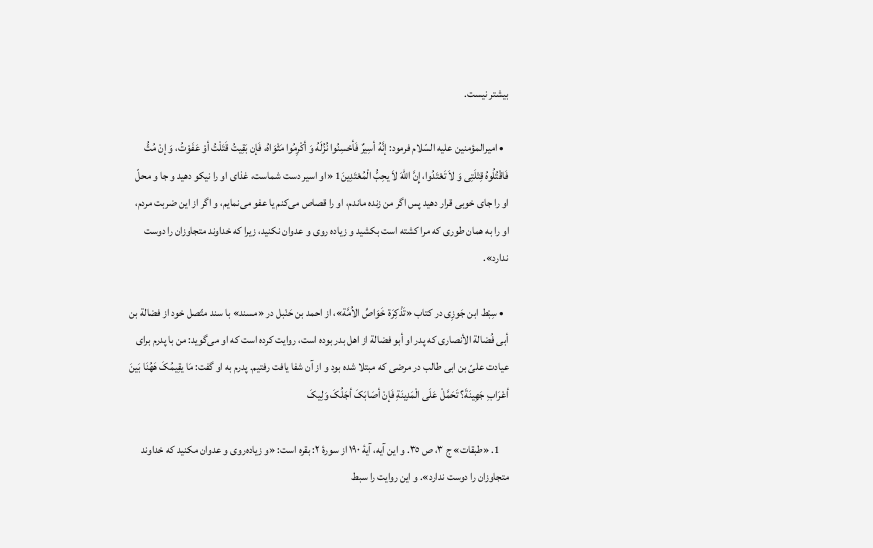بیشتر نیست.

  • امیرالمؤمنین علیه السّلام فرمود: إنَّهُ أسِیرٌ فَأحْسِنُوا نُزُلَهُ وَ أکْرِمُوا مَثْوَاهُ، فَإن بَقِیتُ قَتَلْتُ أوْ عَفَوْتُ‌، وَ إنْ مُتُّ فَاقْتُلُوهُ قِتْلَتِی وَ لاَ تَعْتَدُوا‌، إِنَّ اللهَ لاَ یحِبُّ الْمُعْتَدِینَ1 «او اسیر دست شماست، غذاى او را نیکو دهید و جا و محلّ او را جاى خوبى قرار دهید پس اگر من زنده ماندم، او را قصاص مى‌کنم یا عفو مى‌نمایم، و اگر از این ضربت مردم، او را به همان طورى که مرا کشته است بکشید و زیاده روى و عدوان نکنید، زیرا که خداوند متجاوزان را دوست ندارد».

  • سِبْط ابن جَوزِى در کتاب «تَذْکِرَة خَوَاصِّ الاُمَّة»، از احمد بن حَنْبل در «مسند» با سند متّصل خود از فضالة بن أبى فُضالة الأنصارى که پدر او أبو فضالة از اهل بدر بوده است، روایت کرده است که او مى‌گوید: من با پدرم براى عیادت علىّ بن ابی طالب در مرضى که مبتلا شده بود و از آن شفا یافت رفتیم. پدرم به او گفت: مَا یقِیمُکَ هَهُنَا بَینَ أعْرَابِ جَهِینَةَ؟ تَحَمَّلْ عَلَی الْمَدِینَةِ فَإنْ أصَابَکَ أجَلُکَ وَلِیکَ

    1. «طبقات» ج ٣، ص ٣٥. و این آیه، آیۀ ١٩٠ از سورۀ ٢: بقره است: «و زیاده‌روى و عدوان مكنید كه خداوند متجاوزان را دوست ندارد». و این روایت را سبط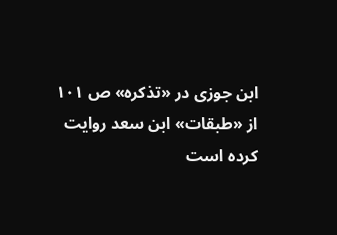ابن جوزى در «تذكره» ص ١٠١ از «طبقات» ابن سعد روایت كرده است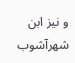و نیز ابن شهرآشوب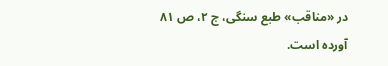در «مناقب» طبع سنگى، ج ٢، ص ٨١ آورده است.